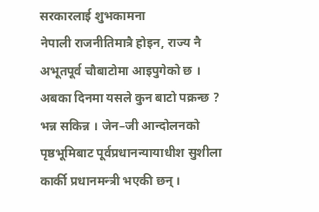सरकारलाई शुभकामना
नेपाली राजनीतिमात्रै होइन, राज्य नै अभूतपूर्व चौबाटोमा आइपुगेको छ । अबका दिनमा यसले कुन बाटो पक्रन्छ ? भन्न सकिन्न । जेन–जी आन्दोलनको पृष्ठभूमिबाट पूर्वप्रधानन्यायाधीश सुशीला कार्की प्रधानमन्त्री भएकी छन् ।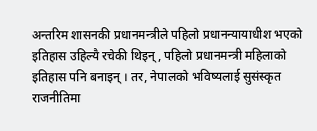अन्तरिम शासनकी प्रधानमन्त्रीले पहिलो प्रधानन्यायाधीश भएको इतिहास उहिल्यै रचेकी थिइन्, पहिलो प्रधानमन्त्री महिलाको इतिहास पनि बनाइन् । तर, नेपालको भविष्यलाई सुसंस्कृत राजनीतिमा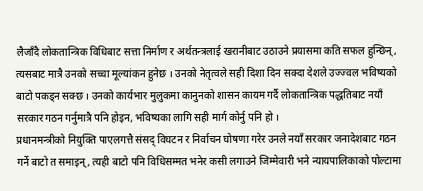लैजाँदै लोकतान्त्रिक विधिबाट सत्ता निर्माण र अर्थतन्त्रलाई खरानीबाट उठाउने प्रयासमा कति सफल हुन्छिन्, त्यसबाट मात्रै उनको सच्चा मूल्यांकन हुनेछ । उनको नेतृत्वले सही दिशा दिन सक्दा देशले उज्ज्वल भविष्यको बाटो पकड्न सक्छ । उनको कार्यभार मुलुकमा कानुनको शासन कायम गर्दै लोकतान्त्रिक पद्धतिबाट नयाँ सरकार गठन गर्नुमात्रै पनि होइन, भविष्यका लागि सही मार्ग कोर्नु पनि हो ।
प्रधानमन्त्रीको नियुक्ति पाएलगत्तै संसद् विघटन र निर्वाचन घोषणा गरेर उनले नयाँ सरकार जनादेशबाट गठन गर्ने बाटो त समाइन्, त्यही बाटो पनि विधिसम्मत भनेर कसी लगाउने जिम्मेवारी भने न्यायपालिकाको पोल्टामा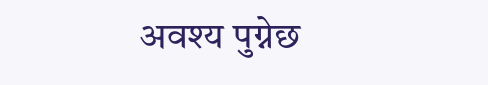अवश्य पुग्नेछ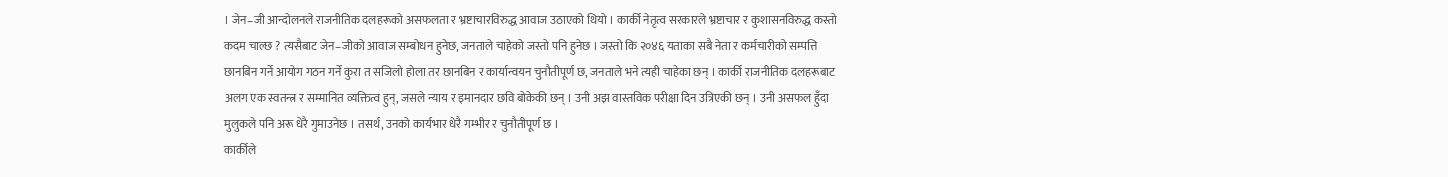। जेन–जी आन्दोलनले राजनीतिक दलहरूको असफलता र भ्रष्टाचारविरुद्ध आवाज उठाएको थियो । कार्की नेतृत्व सरकारले भ्रष्टाचार र कुशासनविरुद्ध कस्तो कदम चाल्छ ? त्यसैबाट जेन–जीको आवाज सम्बोधन हुनेछ, जनताले चाहेको जस्तो पनि हुनेछ । जस्तो कि २०४६ यताका सबै नेता र कर्मचारीको सम्पत्ति छानबिन गर्ने आयोग गठन गर्ने कुरा त सजिलो होला तर छानबिन र कार्यान्वयन चुनौतीपूर्ण छ, जनताले भने त्यही चाहेका छन् । कार्की राजनीतिक दलहरूबाट अलग एक स्वतन्त्र र सम्मानित व्यक्तित्व हुन्, जसले न्याय र इमानदार छवि बोकेकी छन् । उनी अझ वास्तविक परीक्षा दिन उत्रिएकी छन् । उनी असफल हुँदा मुलुकले पनि अरू धेरै गुमाउनेछ । तसर्थ, उनको कार्यभार धेरै गम्भीर र चुनौतीपूर्ण छ ।
कार्कीले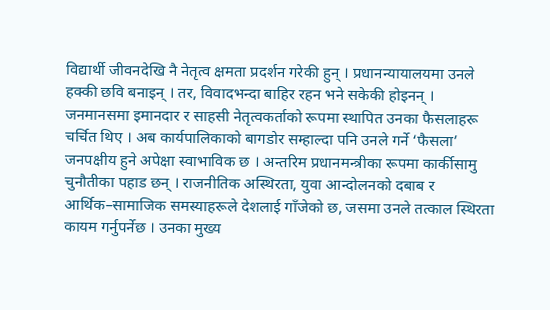विद्यार्थी जीवनदेखि नै नेतृत्व क्षमता प्रदर्शन गरेकी हुन् । प्रधानन्यायालयमा उनले हक्की छवि बनाइन् । तर, विवादभन्दा बाहिर रहन भने सकेकी होइनन् । जनमानसमा इमानदार र साहसी नेतृत्वकर्ताको रूपमा स्थापित उनका फैसलाहरू चर्चित थिए । अब कार्यपालिकाको बागडोर सम्हाल्दा पनि उनले गर्ने ‘फैसला’ जनपक्षीय हुने अपेक्षा स्वाभाविक छ । अन्तरिम प्रधानमन्त्रीका रूपमा कार्कीसामु चुनौतीका पहाड छन् । राजनीतिक अस्थिरता, युवा आन्दोलनको दबाब र आर्थिक–सामाजिक समस्याहरूले देशलाई गाँजेको छ, जसमा उनले तत्काल स्थिरता कायम गर्नुपर्नेछ । उनका मुख्य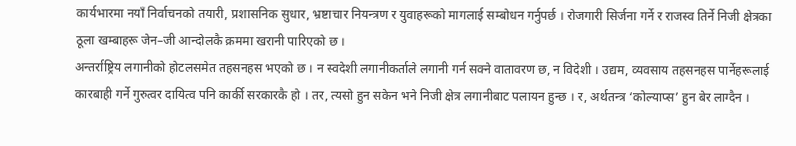कार्यभारमा नयाँ निर्वाचनको तयारी, प्रशासनिक सुधार, भ्रष्टाचार नियन्त्रण र युवाहरूको मागलाई सम्बोधन गर्नुपर्छ । रोजगारी सिर्जना गर्ने र राजस्व तिर्ने निजी क्षेत्रका ठूला खम्बाहरू जेन–जी आन्दोलकै क्रममा खरानी पारिएको छ ।
अन्तर्राष्ट्रिय लगानीको होटलसमेत तहसनहस भएको छ । न स्वदेशी लगानीकर्ताले लगानी गर्न सक्ने वातावरण छ, न विदेशी । उद्यम, व्यवसाय तहसनहस पार्नेहरूलाई कारबाही गर्ने गुरुत्वर दायित्व पनि कार्की सरकारकै हो । तर, त्यसो हुन सकेन भने निजी क्षेत्र लगानीबाट पलायन हुन्छ । र, अर्थतन्त्र ‘कोल्याप्स’ हुन बेर लाग्दैन ।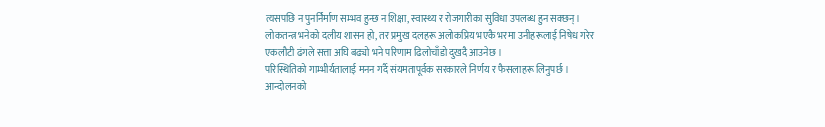त्यसपछि न पुनर्निर्माण सम्भव हुन्छ न शिक्षा, स्वास्थ्य र रोजगारीका सुविधा उपलब्ध हुन सक्छन् । लोकतन्त्र भनेको दलीय शासन हो, तर प्रमुख दलहरू अलोकप्रिय भएकै भरमा उनीहरूलाई निषेध गरेर एकलौटी ढंगले सत्ता अघि बढ्यो भने परिणाम ढिलोचाँडो दुखदै आउनेछ ।
परिस्थितिको गाम्भीर्यतालाई मनन गर्दै संयमतापूर्वक सरकारले निर्णय र फैसलाहरू लिनुपर्छ । आन्दोलनको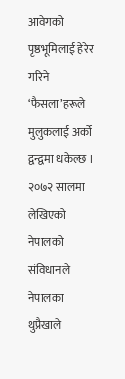आवेगको पृष्ठभूमिलाई हेरेर गरिने ‘फैसला’हरूले मुलुकलाई अर्को द्वन्द्वमा धकेल्छ । २०७२ सालमा लेखिएको नेपालको संविधानले नेपालका थुप्रैखाले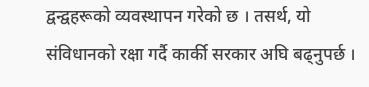द्वन्द्वहरूको व्यवस्थापन गरेको छ । तसर्थ, यो संविधानको रक्षा गर्दै कार्की सरकार अघि बढ्नुपर्छ ।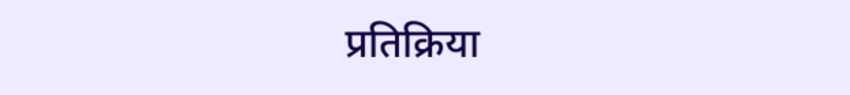प्रतिक्रिया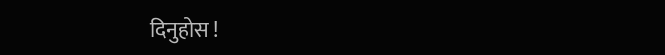दिनुहोस !